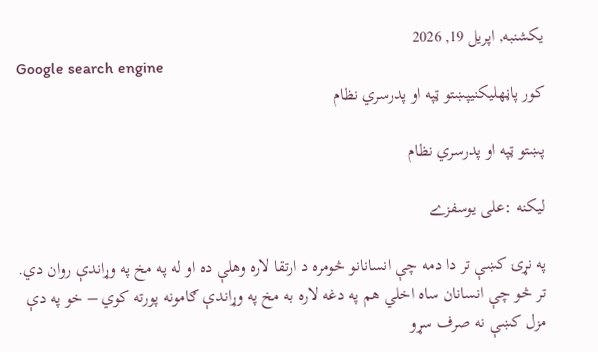یکشنبه, اپریل 19, 2026
Google search engine
کور پاڼهليکنيپښتو ټپه او پدرسري نظام

پښتو ټپه او پدرسري نظام

ليکنه :علی يوسفزے

په نړۍ کښې تر دا دمه چې انسانانو څومره د ارتقا لاره وهلې ده او له په مخ په وړاندې روان دي. تر څو چې انسانان ساه اخلي هم په دغه لاره به مخ په وړاندې ګامونه پورته کوي – خو په دې مزل کښې نه صرف سړو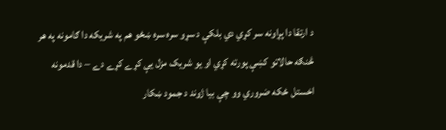د ارتقا دا پړاونه سر کړي دي بلکې د سړو سره سره ښځو هم په شريکه دا ګامونه په هر څنګه حالاتو کښې پورته کړي او يو شريک مزل يې کړے کړے دے – دا قدمونه اخستل ځکه ضروري وو چې بيا ژوند د‌ جمود ښکار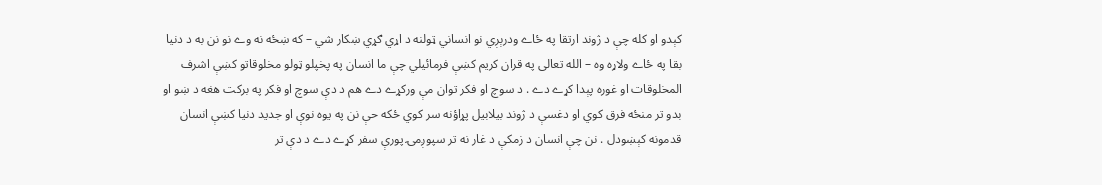کېدو او کله چې د ژوند ارتقا په ځاے ودرېږي نو انساني ټولنه د اړي ګړي ښکار شي – که ښځه نه وے نو نن به د دنيا بقا په ځاے ولاړه وه – الله تعالی په قران کريم کښې فرمائيلي چې ما انسان په پخپلو ټولو مخلوقاتو کښې اشرف المخلوقات او غوره پېدا کړے دے . د سوچ او فکر توان مې ورکړے دے هم د دې سوچ او فکر په برکت هغه د ښو او بدو تر منځه فرق کوي‌ او دغسې د ژوند بيلابيل پړاؤنه سر کوي ځکه حې نن په يوه نوې او جديد دنيا کښې انسان قدمونه کېښودل . نن چې انسان د زمکې د غار نه تر سپوږمۍ پورې سفر کړے دے د دې تر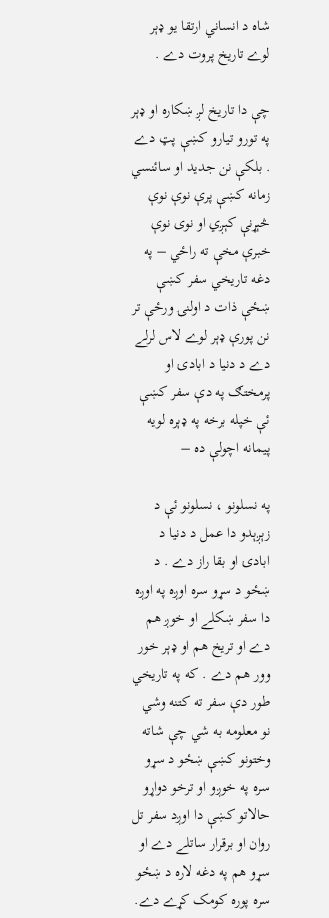شاه د انساني ارتقا يو ډېر لوے تاريخ پروت دے .

چې دا تاريخ لږ ښکاره او ډېر په تورو تيارو کښې پټ دے . بلکې نن جديد او سائنسي زمانه کښې پرې نوې نوې څېړنې کېږي او نوی نوې خبرې مخې ته راځي – په دغه تاريخي سفر کښې ښځې ذات د اولنۍ ورځې تر نن پورې ډېر لوے لاس لرلے دے د دنيا د ابادۍ او پرمختګ په دې سفر کښې ئې خپله برخه په ډېره لويه پيمانه اچولې ده –

په نسلونو ، نسلونو ئې د زېږېدو دا عمل د دنيا د ابادۍ او بقا راز دے . د ښځو د سړو سره اوږه په اوږه دا سفر ښکلے او خوږ هم دے او تريخ هم او ډېر خور وور هم دے . که په تاريخي طور دې سفر ته کتنه وشي نو معلومه به شي چې شاته وختونو کښې ښځو د سړو سره په خوږو او ترخو دواړو حالاتو کښې دا اوږد سفر تل روان او برقرار ساتلے دے او سړو هم په دغه لاره د ښځو سره پوره کومک کړے دے.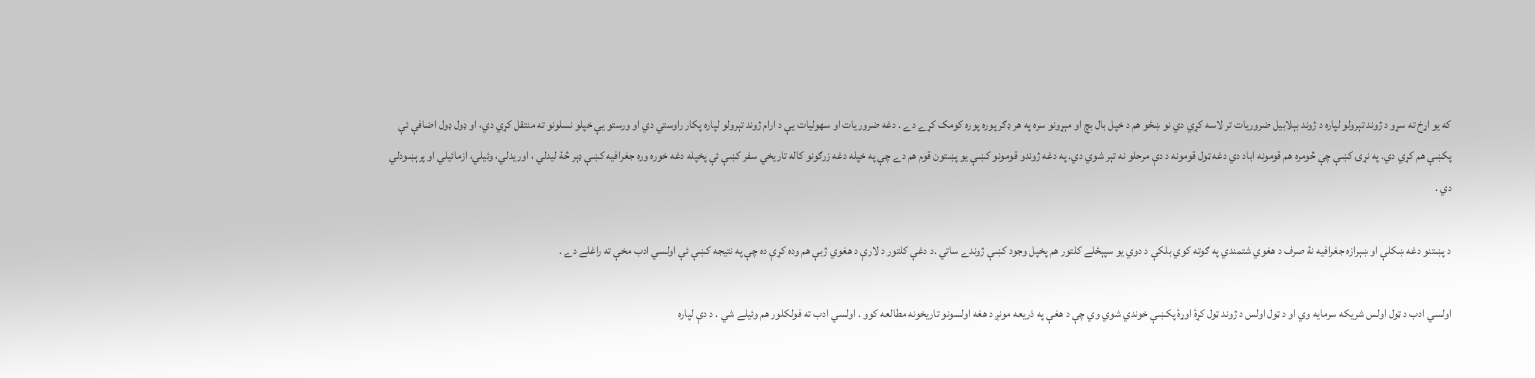که يو اړخ ته سړو د ژوند تېرولو لپاره د ژوند بېلابيل ضروريات تر لاسه کړي دي نو ښځو هم د خپل بال بچ او مېړونو سره په هر ډګر پوره پوره کومک کړے دے . دغه ضروريات او سهوليات يې د ارام ژوند تېرولو لپاره‌ پکار راوستي دي او ورستو يې خپلو نسلونو ته منتقل کړي دي، او ډول ډول اضافې ئې پکښې هم کړي دي. په نړۍ کښې چې څومره هم قومونه اباد دي دغه ټول قومونه د دې مرحلو نه تېر شوي دي. په دغه ژوندو قومونو کښې يو پښتون قوم هم دے چې په خپله دغه زرګونو کاله تاريخي سفر کښې ئې پخپله دغه خوره وره جغرافيه کښې ډېر څۀ ليدلي ، اوريدلي، وئيلي، ازمائيلي او پرېښودلي دي .

د پښتنو دغه ښکلې او ښېرازه جغرافيه نۀ صرف د هغوي شتمندي په ګوته کوي بلکې د دوي يو سپېځلے کلتور هم پخپل وجود کښې ژوندے ساتي .د دغې کلتور د لارې د هغوي ژبې هم وده کړې ده چې په نتيجه کښې ئې اولسي ادب مخې ته راغلے دے .

اولسي ادب د ټول اولس شريکه سرمايه وي او د ټول اولس د ژوند ټول کړۀ اوړۀ پکښې خوندي شوي وي چې د هغې په ذريعه مونږ د هغه اولسونو تاريخونه مطالعه کوو . اولسي ادب ته فولکلور هم وئيلے شي . د دې لپاره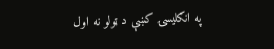په انګليسۍ کښې د ټولو نه اول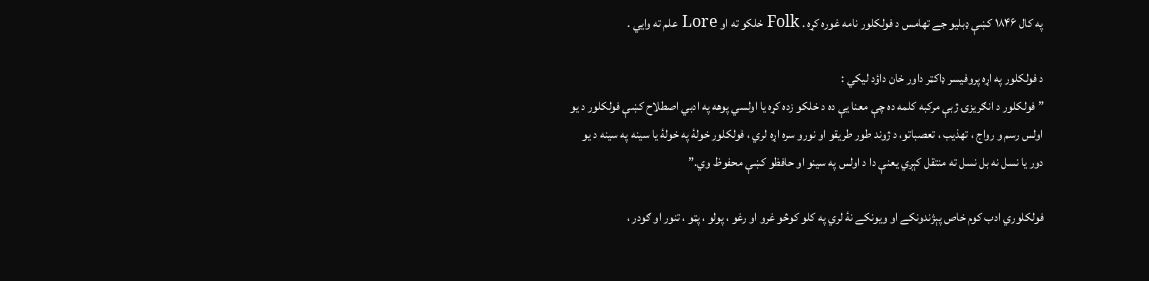په کال ۱۸۴۶ کښې ډبليو جے تهامس د فولکلور نامه غوره کړه . Folk خلکو ته او Lore علم ته وايي .

د فولکلور په اړه پروفيسر ډاکټر داور خان داؤد ليکي :
” فولکلور د انګريزۍ ژبې مرکبه کلمه ده چې معنا يې ده د خلکو زده کړه يا اولسي پوهه په ادبي اصطلاح کښې فولکلور د يو اولس رسم و رواج‌ ، تهذيب ، تعصباتو، د ژوند طور طريقو او نورو سره اړه لري ، فولکلور خولۀ په خولۀ يا سينه په سينه د يو دور يا نسل نه بل نسل ته منتقل کېږي يعنې دا د اولس په سينو او حافظو کښې محفوظ وي.”

فولکلوري ادب کوم خاص پېژندونکے او ويونکے نۀ لري په کلو کوڅو غرو او رغو ، پولو ، پټو ، تنور او ګودر ،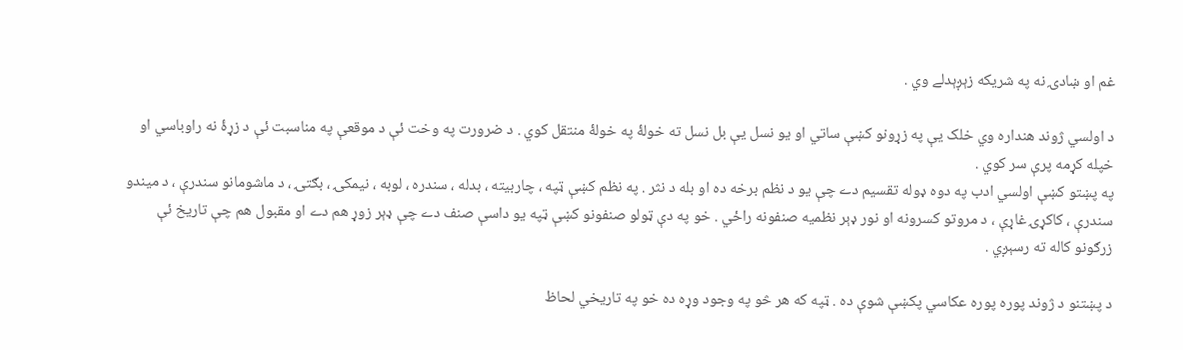غم او ښادۍ نه په شريکه زېږېدلے وي .

د اولسي ژوند هنداره وي خلک يې په زړونو کښې ساتي او يو نسل يې بل نسل ته خولۀ په خولۀ منتقل کوي . د ضرورت په وخت ئې د موقعې په مناسبت ئې د زړۀ نه راوباسي او خپله کړمه پرې سر کوي .
په پښتو کښې اولسي ادب په دوه ډوله تقسيم دے چې يو د نظم برخه ده او بله د نثر . په نظم کښې ټپه ، چاربيته ، بدله ، سندره ، لوبه ، نيمکۍ ، بګتۍ ، د ماشومانو سندرې ، د ميندو سندرې ، کاکړۍ غاړې ، د مروتو کسرونه او نور ډېر نظميه صنفونه راځي . خو په دې ټولو صنفونو کښې ټپه يو داسې صنف دے چې ډېر زوړ هم دے او مقبول هم چې تاريخ ئې زرګونو کاله ته رسېږي .

د پښتنو د ژوند پوره پوره عکاسي پکښې شوې ده ‌. ټپه که هر څو په وجود وړه ده خو په تاریخي لحاظ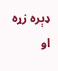ډېره زړه او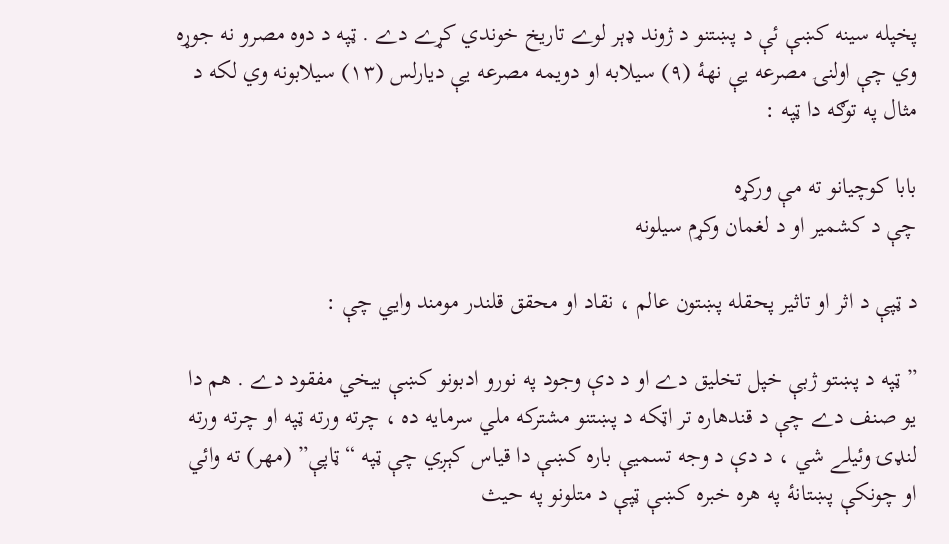پخپله سينه کښې ئې د پښتنو د ژوند ډېر لوے تاريخ خوندي کړے دے . ټپه د دوه مصرو نه جوړه وي چې اولنۍ مصرعه يې نهۀ (۹) سيلابه او دويمه مصرعه يې ديارلس (۱۳) سيلابونه وي لکه د مثال په توګه دا ټپه :

بابا کوچيانو ته مې ورکړه
چې د کشمير او د لغمان وکړم سيلونه

د ټپې د اثر او تاثير پحقله پښتون عالم ، نقاد او محقق قلندر مومند وايي چې :

” ټپه د پښتو ژبې خپل تخليق دے او د دې وجود په نورو ادبونو کښې بيخي مفقود دے . هم دا يو صنف دے چې د قندهاره تر اټکه د پښتنو مشترکه ملي سرمايه ده ، چرته ورته ټپه او چرته ورته لنډۍ وئيلے شي ، د دې د وجه تسميې باره کښې دا قياس کېږي چې ټپه “ټاپې” (مهر) ته وائي او چونکې پښتانۀ په هره خبره کښې ټپې د متلونو په حيث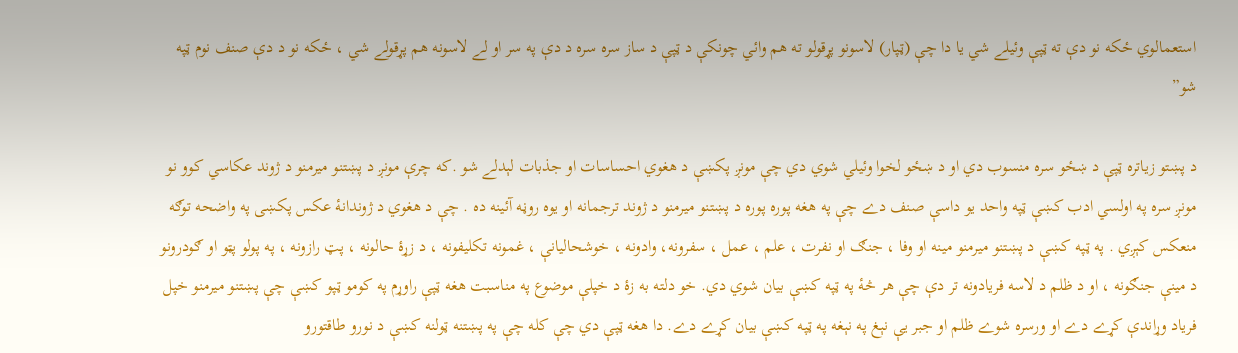استعمالوي ځکه نو دې ته ټپې وئيلے شي يا دا چې (ټپار) لاسونو پړقولو ته هم وائي چونکې د ټپې د ساز سره سره د دې په سر او لے لاسونه هم پړقولے شي ، ځکه نو د دې صنف نوم ټپه شو”

د پښتو زياتره ټپې د ښځو سره منسوب دي او د ښځو لخوا وئيلي شوي دي چې مونږ پکښې د هغوي احساسات او جذبات لېدلے شو .که چرې مونږ د پښتنو ميرمنو د ژوند عکاسي کوو نو مونږ سره په اولسي ادب کښې ټپه واحد يو داسې صنف دے چې په هغه پوره پوره د پښتنو ميرمنو د ژوند ترجمانه او يوه روڼه آئينه ده . چې د هغوي د ژوندانۀ عکس پکښی په واضحه توګه منعکس کېږي . په ټپه کښې د پښتنو ميرمنو مينه او وفا ، جنګ او نفرت ، علم ، عمل ، سفرونه، وادونه ، خوشحاليانې ، غمونه تکلیفونه ، د زړۀ حالونه ، پټ رازونه ، په پولو پټو او ګودرونو د مينې جنګونه ، او د ظلم د لاسه فريادونه تر دې چې هر څۀ په ټپه کښې بيان شوي دي. خو دلته به زۀ د خپلې موضوع په مناسبت هغه ټپې راوړم په کومو ټپو کښې چې پښتنو ميرمنو‌ خپل فرياد وړاندې کړے دے او ورسره شوے ظلم او جبر يې نېغ په نېغه په ټپه کښې بيان کړے دے. دا هغه ټپې دي چې کله چې په پښتنه ټولنه کښې د نورو طاقتورو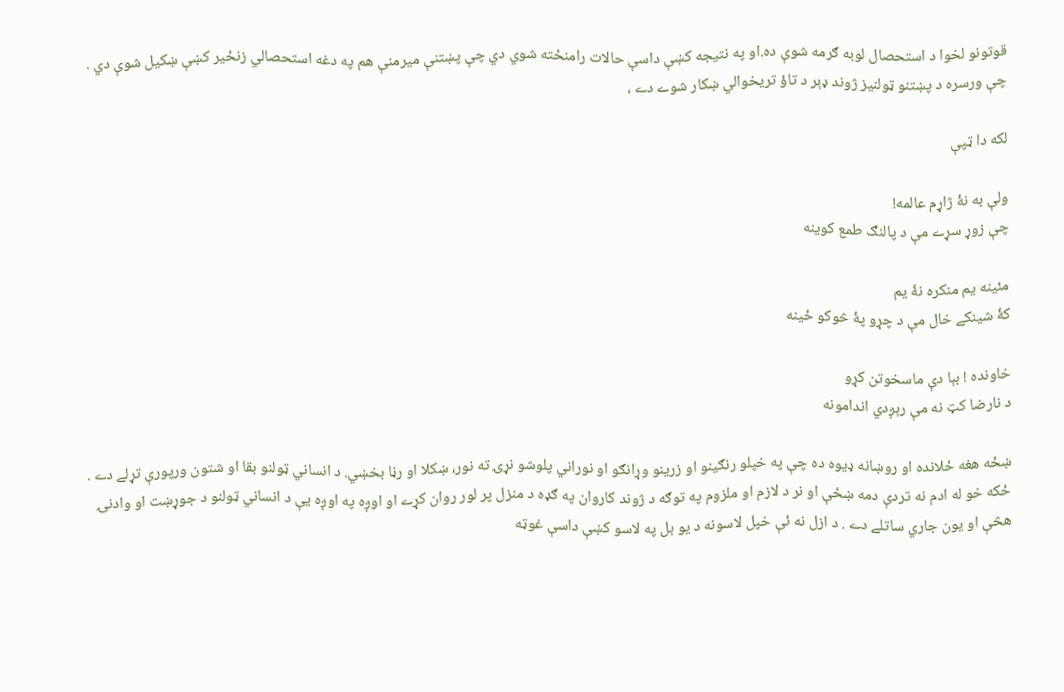قوتونو لخوا د استحصال لوبه ګرمه شوې ده.او په نتيجه کښې داسې حالات رامنځته شوي دي چې پښتنې ميرمنې هم په دغه استحصالي زنځير کښې ښکيل شوې دي . چې ورسره د پښتنو ټولنيز ژوند ډېر د تاؤ تريخوالي ښکار شوے دے ،

لکه دا ټپې

ولې به نۀ ژاړم عالمه!
چې زوړ سړے مې د پالنګ طمع کوينه

مئينه يم منکره نۀ يم
کۀ شينکے خال مې د چړو پۀ څوکو ځينه

خاونده ! بېا دې ماسخوتن کړو
د نارضا کټ نه مې رېږدي اندامونه

ښځه هغه ځلانده او روښانه ډيوه ده چې په خپلو رنګينو او زرينو وړانګو او نوراني پلوشو نړۍ ته نور، ښکلا او رڼا بخښي. د انساني ټولنو بقا او شتون ورپورې تړلے دے . ځکه خو له ادم نه تردې دمه ښځې او نر د لازم او ملزوم په توګه د ژوند کاروان په ګډه د منزل پر لور روان کړے او اوږه په اوږه يې د انساني ټولنو د جوړښت او وادنۍ هڅې او يون جاري ساتلے دے . د ازل نه ئې خپل لاسونه د يو بل په لاسو کښې داسې غوټه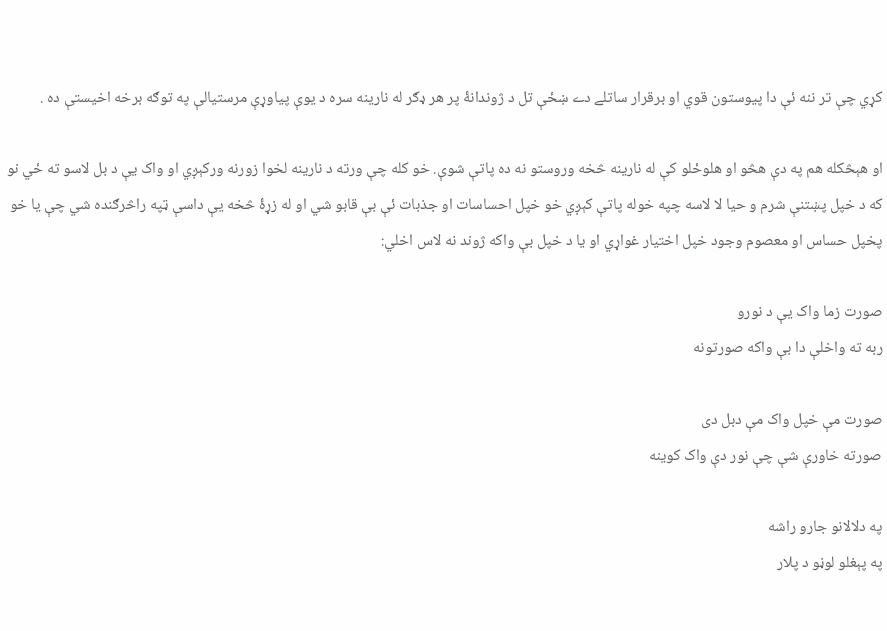کړي چې تر ننه ئې دا پيوستون قوي او برقرار ساتلے دے ښځې تل د ژوندانۀ پر هر ډګر له نارينه سره د يوې پياوړې مرستيالې په توګه برخه اخيستې ده .

او هېڅکله هم په دې هڅو او هلوځلو کې له نارينه څخه وروستو نه ده پاتې شوې. خو کله چې ورته د نارينه لخوا زورنه ورکېږي او واک يې د بل لاسو ته ځي نو که د خپل پښتنې شرم و حيا لا لاسه چپه خوله پاتې کېږي خو خپل احساسات او جذبات ئې بې قابو شي او له زړۀ څخه يې داسې ټپه راڅرګنده شي چې يا خو پخپل حساس او معصوم وجود خپل اختيار غواړي او يا د خپل بې واکه ژوند نه لاس اخلي:

صورت زما واک يې د نورو
ربه ته واخلې دا بې واکه صورتونه

صورت مې خپل واک مې دبل دی
صورته خاورې شې چې نور دې واک کوينه

په دلالانو جارو راشه
په پېغلو لوڼو د پلار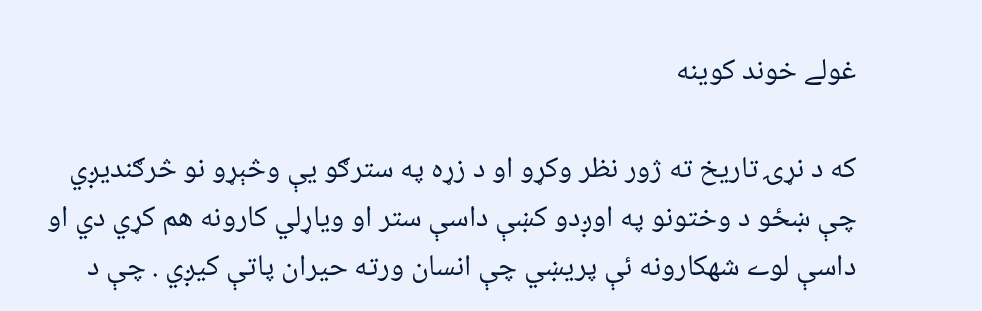غولے خوند کوينه

که د نړۍ تاريخ ته ژور نظر وکړو او د زړه په سترګو يې وڅېړو نو څرګنديږي چې ښځو د وختونو په اوږدو کښې داسې ستر او وياړلي کارونه هم کړي دي او داسې لوے شهکارونه ئې پريښي‌ چې انسان ورته حيران پاتې کيږي . چې د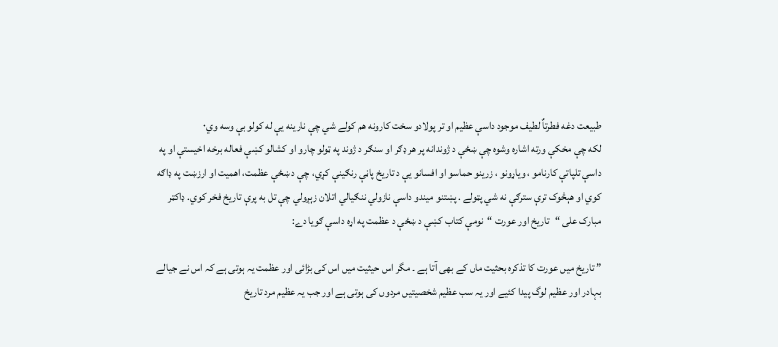طبيعت دغه فطرتاٌ لطيف موجود داسې عظيم او تر پولادو سخت کارونه هم کولے شي چې نارينه يې له کولو بې وسه وي۰
لکه چې مخکې ورته اشاره وشوه چې ښځې د ژوندانه پر هر ډګر او سنګر د ژوند په ټولو چارو او کشالو کښې فعاله برخه اخيستې او په داسې تلپاتې کارنامو ، وياړونو ، زرينو حماسو او افسانو يې د تاريخ پاڼې رنګينې کړي، چې د ښځې عظمت، اهميت او ارزښت په ډاګه کوي او هېڅوک ترې سترګې نه شي پټولے . پښتنو ميندو داسې نازولي ننګيالي اتلان زېږولي چې تل به پرې تاريخ فخر کوي. ډاکټر مبارک علی “تاريخ اور عورت “نومې کتاب کښې د ښځې د عظمت په اړه داسې ګويا دے:

” تاریخ میں عورت کا تذکرہ بحثیت ماں کے بھی آتا ہے ۔ مگر اس حیثیت میں اس کی بڑائی اور عظمت یہ ہوتی ہے کہ اس نے جیالے بہادر اور عظیم لوگ پیدا کئیے اور یہ سب عظیم شخصیتیں مردوں کی ہوتی ہے اور جب یہ عظیم مرد تاریخ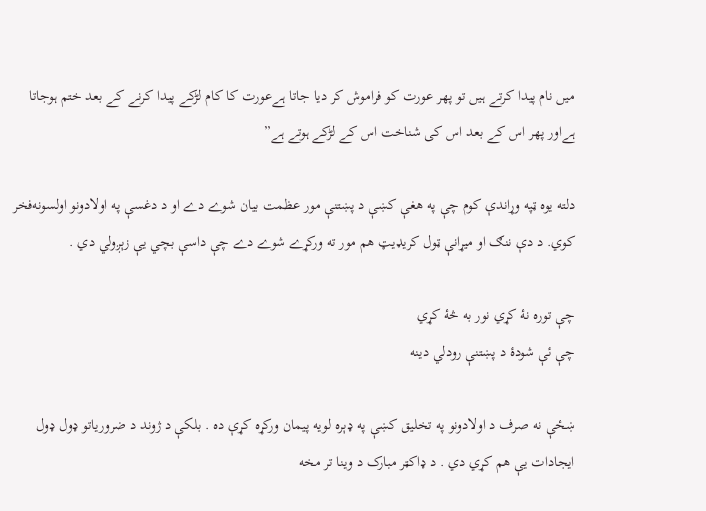میں نام پیدا کرتے ہیں تو پھر عورت کو فراموش کر دیا جاتا ہےعورت کا کام لڑکے پیدا کرنے کے بعد ختم ہوجاتا ہےاور پھر اس کے بعد اس کی شناخت اس کے لڑکے ہوتے ہے”

دلته يوه ټپه وړاندې کوم چې په هغې کښې د پښتنې مور عظمت بيان شوے دے او د دغسې په اولادونو اولسونه‌فخر کوي. د دې ننګ او ميړانې ټول کريډيټ هم مور ته ورکړے شوے دے چې داسې بچي يې زېږولي دي .

چې توره نۀ کړي نور به څۀ کړي
چې ئې شودۀ د پښتنې رودلي دينه

ښځې نه صرف د اولادونو په تخليق کښې په ډېره لويه پيمان ورکړه کړې ده . بلکې د ژوند د ضرورياتو ډول ډول ايجادات يې هم کړي دي . د ډاکټر مبارک د وينا تر مخه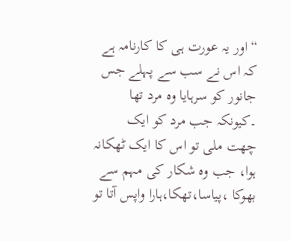“اور یہ عورت ہی کا کارنامہ ہے کہ اس نے سب سے پہلے جس جانور کو سرہایا وہ مرد تھا ۔کیونکہ جب مرد کو ایک چھت ملی تو اس کا ایک ٹھکانہ ہوا، جب وہ شکار کی مہم سے بھوکا ،پیاسا،تھکا،ہارا واپس آتا تو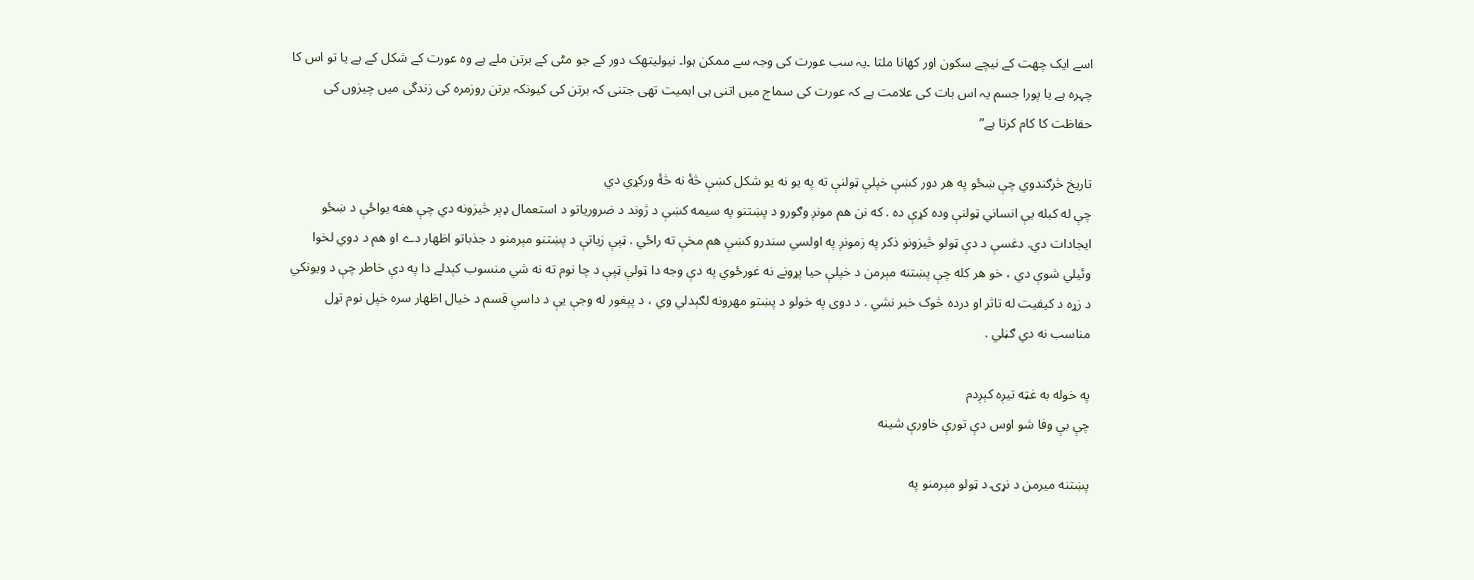اسے ایک چھت کے نیچے سکون اور کھانا ملتا ۔یہ سب عورت کی وجہ سے ممکن ہوا۔ نیولیتھک دور کے جو مٹی کے برتن ملے ہے وہ عورت کے شکل کے ہے یا تو اس کا چہرہ ہے یا پورا جسم یہ اس بات کی علامت ہے کہ عورت کی سماج میں اتنی ہی اہمیت تھی جتنی کہ برتن کی کیونکہ برتن روزمرہ کی زندگی میں چیزوں کی حفاظت کا کام کرتا ہے”

تاريخ څرګندوي چې ښځو په هر دور کښې خپلې ټولنې ته په يو نه يو شکل کښې څۀ نه څۀ ورکړي دي
چې له کبله يې انساني ټولنې وده کړې ده . که نن هم مونږ وګورو د پښتنو په سيمه کښې د ژوند د ضرورياتو د استعمال ډېر څيزونه دي چې هغه يواځې د ښځو ايجادات دي. دغسې د دې ټولو څيزونو ذکر په زمونږ په اولسي سندرو کښې هم مخې ته راځي . ټپې زیاتې د پښتنو مېرمنو د جذباتو اظهار دے او هم د دوي لخوا وئيلي شوې دي ، خو هر کله چې پښتنه مېرمن د خپلې حیا پړونے نه غورځوي په دې وجه دا ټولې ټپې د چا نوم ته نه شي منسوب کېدلے دا په دې خاطر چې د ویونکي د زړه د کیفیت له تاثر او درده څوک خبر نشي . د دوی په خولو د پښتو مهرونه لګېدلي وي ، د پېغور له وجې يې د داسې قسم د خیال اظهار سره خپل نوم تړل مناسب نه دي ګڼلي .

په خوله به غټه تيږه کېږدم
چې بې وفا شو اوس دې تورې خاورې شينه

پښتنه میرمن د نړۍ د ټولو مېرمنو په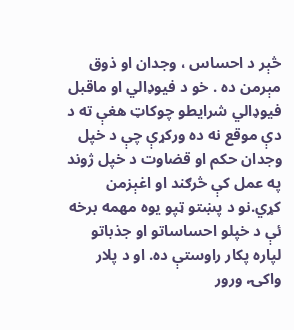څېر د احساس ، وجدان او ذوق مېرمن ده . خو د فیوډالي او ماقبل فیوډالي شرایطو چوکاټ هغې ته د دې موقع نه ده ورکړې چې د خپل وجدان حکم او قضاوت د خپل ژوند په عمل کې څرګند او اغېزمن کړي.نو د پښتو ټپو یوه مهمه برخه ئې د خپلو احساساتو او جذباتو لپاره پکار راوستې ده. او د پلار واکۍ، ورور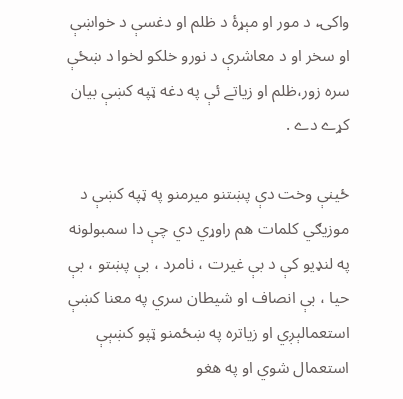واکۍ، د مور او مېړۀ د ظلم‌ او دغسې د خواښې او سخر او د معاشرې د نورو خلکو لخوا د ښځې سره زور،ظلم او زياتے ئې په دغه ټپه کښې بيان کړے دے .

ځينې وخت دې پښتنو ميرمنو په ټپه کښې د موزیګي کلمات هم راوړي دي چې دا سمبولونه په لنډیو کې د بې غیرت ، نامرد ، بې پښتو ، بې حيا ، بې انصاف او شیطان سري په معنا کښې استعمالېږي او زیاتره په ښځمنو ټپو کښېې استعمال شوي او په هغو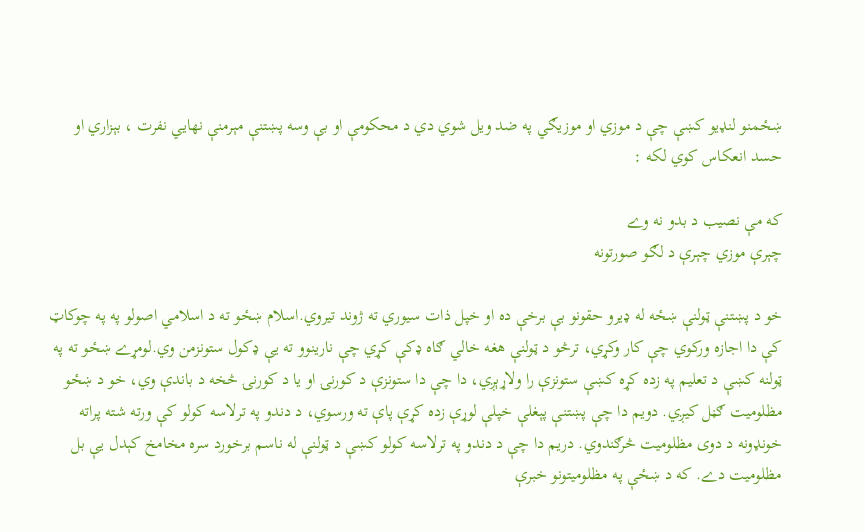ښځمنو لنډیو کښې چې د موزي او موزیګي په ضد ویل شوي دي د محکومې او بې وسه پښتنې مېرمنې نهايي نفرت ، بېزاري او حسد انعکاس کوي لکه :

که مې نصیب د بدو نه وے
چېرې موزي چېرې د لګو صورتونه

خو د پښتنې ټولنې ښځه له ډیرو حقونو بې برخې ده او خپل ذات سیوري ته ژوند تیروي.اسلام ښځو ته د اسلامي اصولو په په چوکاټ کې دا اجازه ورکوي چې کار وکړي، ترڅو د ټولنې هغه خالي ګاه ډکې کړي چې نارينوو ته يې ډکول ستونزمن وي.لومړے ښځو ته په ټولنه کښې د تعليم په زده کړه کښې ستونزې را ولاړېږي، دا چې دا ستونزې د کورنۍ او يا د کورنۍ څخه د باندې وي، خو د ښځو مظلوميت ګڼل کيږي. دويم دا چې پښتنې پېغلې خپلې لوړې زده کړې پاې ته ورسوي، د دندو په ترلاسه کولو کې ورته شته پراته خونډونه د دوی مظلوميت څرګندوي. دريم دا چې د دندو په ترلاسه کولو کښې د ټولنې له ناسم برخورد سره مخامخ کېدل يې بل مظلوميت دے. که د ښځې په مظلوميتونو خبرې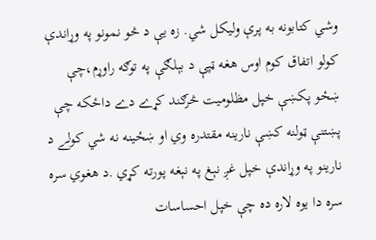وشي کتابونه به پرې وليکل شي. زه يې د څو نمونو په وړاندې کولو اتفاق کوم‌ اوس هغه ټپې د بېلګې په توګه راوړم،چې ښځو پکښې خپل مظلوميت څرګند کړے دے داځکه چې پښتنې ټولنه کښې نارينه مقتدره وي او ښځينه نه شي کولے د نارينو په وړاندې خپل غږ نېغ په نېغه پورته کړي .د هغوي سره سره دا يوه لاره ده چې خپل احساسات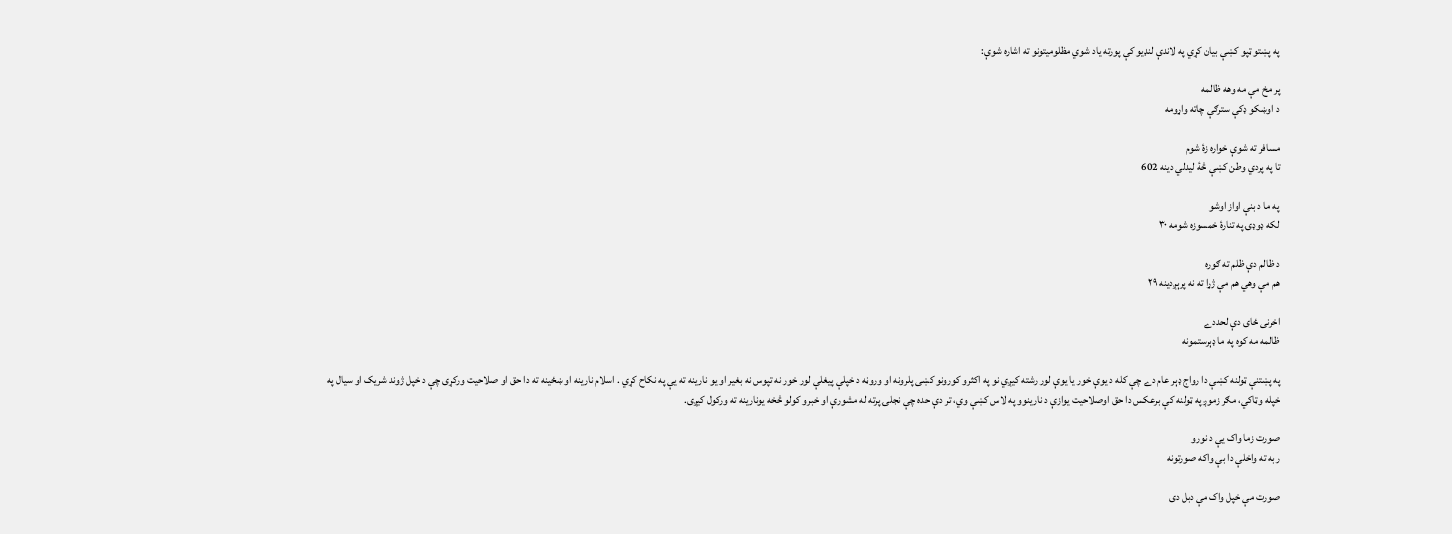په پښتو ټپو کښې بيان کړي په لاندې لنډيو کې پورته ياد شوي مظلوميتونو ته اشاره شوې:

پر مخ مې مه وهه ظالمه
د اوښکو ډکې سترګې چاته واړومه

مسافر ته شوې خواره زۀ شوم
تا په پردي وطن کښې څۀ ليدلي دينه 602

په ما د بنې اواز اوشو
لکه ډوډۍ په تنارۀ خمسوزه شومه ۳۰

د ظالم دې ظلم ته ګوره
هم مې وهي هم مې ژړا ته نه پرېږدينه ۲۹

اخرنی ځای دې لحددے
ظالمه مه کوه په ما ډېرستمونه

په پښتنې ټولنه کښې دا رواج ډېر عام دے چې کله د يوې خور يا يوې لور رشته کيږي نو په اکثرو کورونو کښی پلرونه او وروڼه د خپلې پيغلې لور خور نه تپوس نه بغير او يو نارينه ته يې په نکاح کړي . اسلام نارينه او ښځينه ته دا حق او صلاحيت ورکړی چې د خپل ژوند شريک او سيال په خپله وټاکي، مګر زموږ په ټولنه کې برعکس دا حق اوصلاحيت يوازې د نارينوو په لاس کښې وي، تر دې حده چې نجلۍ پرته له مشورې او خبرو کولو څخه يونارينه ته ورکول کيږی.

صورت زما واک يې د نورو
ربه ته واخلې دا بې واکه صورتونه

صورت مې خپل واک مې دبل دی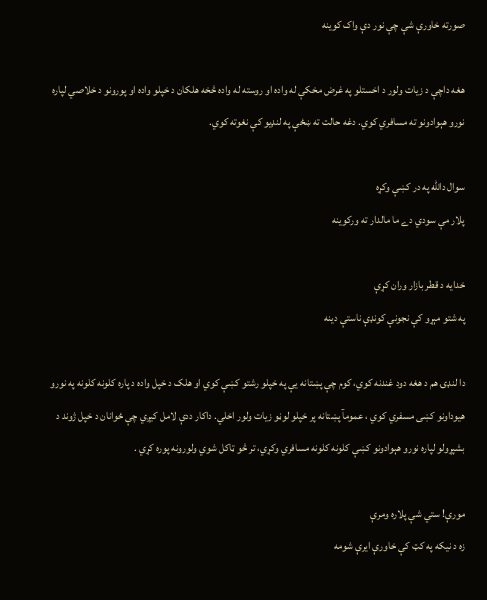صورته خاورې شې چې نور دې واک کوينه

هغه داچې د زيات ولور د اخستلو په غرض مخکې له واده او روسته له واده څخه هلکان د خپلو واده او پورونو د خلاصي لپاره نورو هېوادونو ته مسافري کوي. دغه حالت ته ښځې په لنډيو کې نغوته کوي.

سوال دالله په در کښې وکړه
پلار مې سودي دے ما مالدار ته ورکوينه

خدايه د قطر بازار وران کړې
په شتو مېړو کې نجونې کونډې ناستې دينه

دا لنډۍ هم د هغه دود غندنه کوي، کوم چې پښتانه يې په خپلو رشتو کښې کوي او هلک د خپل واده د پاره کلونه کلونه په نورو هيوداونو کښی مسفري کوي ، عمومآ پښتانه پر خپلو لوڼو زيات ولور اخلي. داکار ددې لامل کيږي چې ځوانان د خپل ژوند د بشپړولو لپاره نورو هېوادونو کښې کلونه کلونه مسافري وکړي، تر څو ټاکل شوي ولورونه پوره کړي .

مورې! ستي شې پلاره ومرې
زه د نيکه په کټ کې خاورې ايرې شومه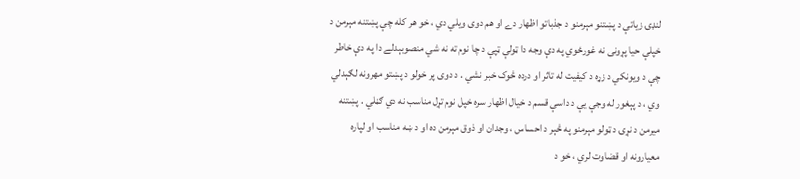لنډۍ زیاتې د پښتنو مېرمنو د جذباتو اظهار دے او هم دوی ویلي دي ، خو هر کله چې پښتنه مېرمن د خپلې حیا پړونی نه غورځوي په دې وجه دا ټولې ټپې د چا نوم ته نه شي منصوبېدلے دا په دې خاطر چې د ویونکي د زړه د کیفیت له تاثر او درده څوک خبر نشي . د دوی پر خولو د پښتو مهرونه لګېدلي وي ، د پېغور له وجې يې د داسې قسم د خیال اظهار سره خپل نوم تړل مناسب نه دي ګڼلي . پښتنه میرمن د نړۍ د ټولو مېرمنو په څېر د احساس ، وجدان او ذوق مېرمن ده او د ښه مناسب او لپاره معیارونه او قضاوت لري ، خو د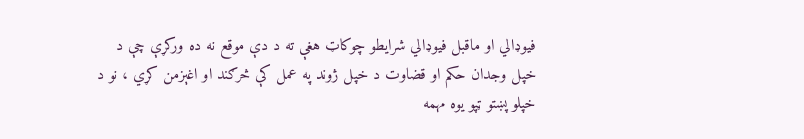فیوډالي او ماقبل فیوډالي شرایطو چوکاټ هغې ته د دې موقع نه ده ورکړې چې د خپل وجدان حکم او قضاوت د خپل ژوند په عمل کې څرګند او اغېزمن کړي ، نو د خپلو پښتو ټپو یوه مهمه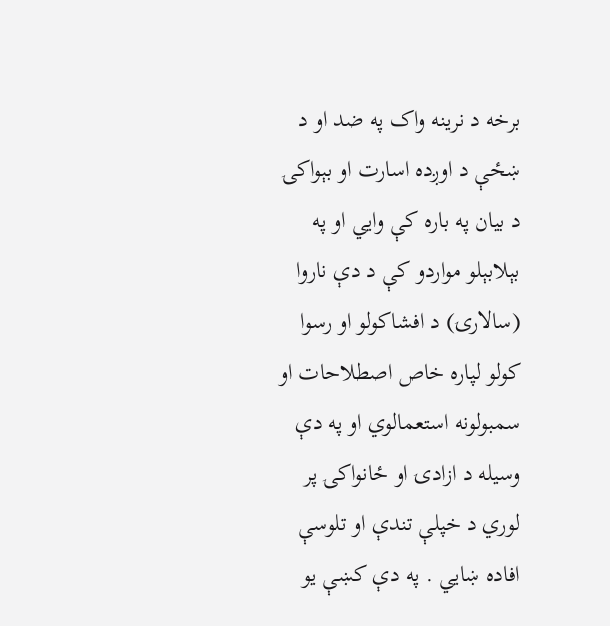برخه د نرینه واک په ضد او د ښځې د اوږده اسارت او بېواکۍ د بیان په باره کې وايي او په بېلابېلو مواردو کې د دې ناروا (سالارۍ) د افشاکولو او رسوا کولو لپاره خاص اصطلاحات او سمبولونه استعمالوي او په دې وسیله د ازادۍ او ځانواکۍ پر لوري د خپلې تندې او تلوسې افاده ښايي . په دې کښې يو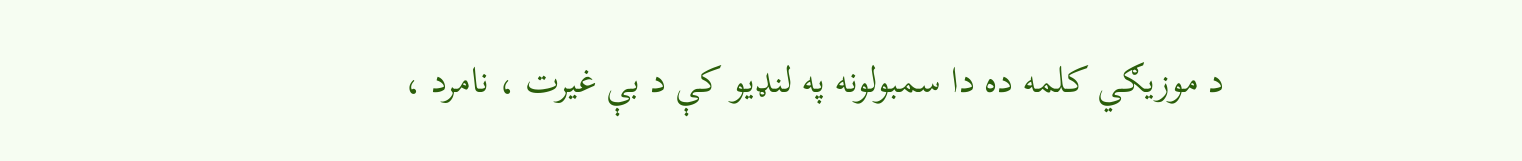د موزیګي کلمه‌ ده دا سمبولونه په لنډیو کې د بې غیرت ، نامرد ،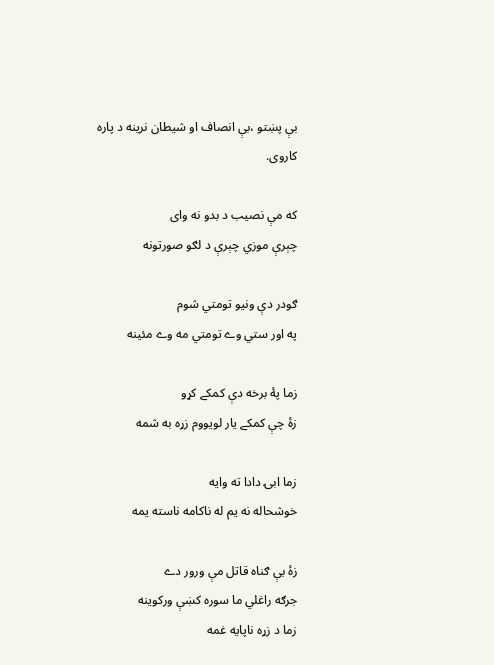بې پښتو ،بې انصاف او شیطان نرینه د پاره کاروی.

که مې نصیب د بدو نه وای
چېرې موزي چېرې د لګو صورتونه

ګودر دې ونیو تومتي شوم
په اور ستي وے تومتي مه وے مئینه

زما پۀ برخه دې کمکے کړو
زۀ چې کمکے يار لويووم زړه به شمه‌

زما ابۍ دادا ته وايه
خوشحاله نه يم له ناکامه ناسته يمه

زۀ بې ګناه قاتل مې ورور دے
جرګه راغلي ما سوره کښې ورکوينه
زما د زړه ناپایه غمه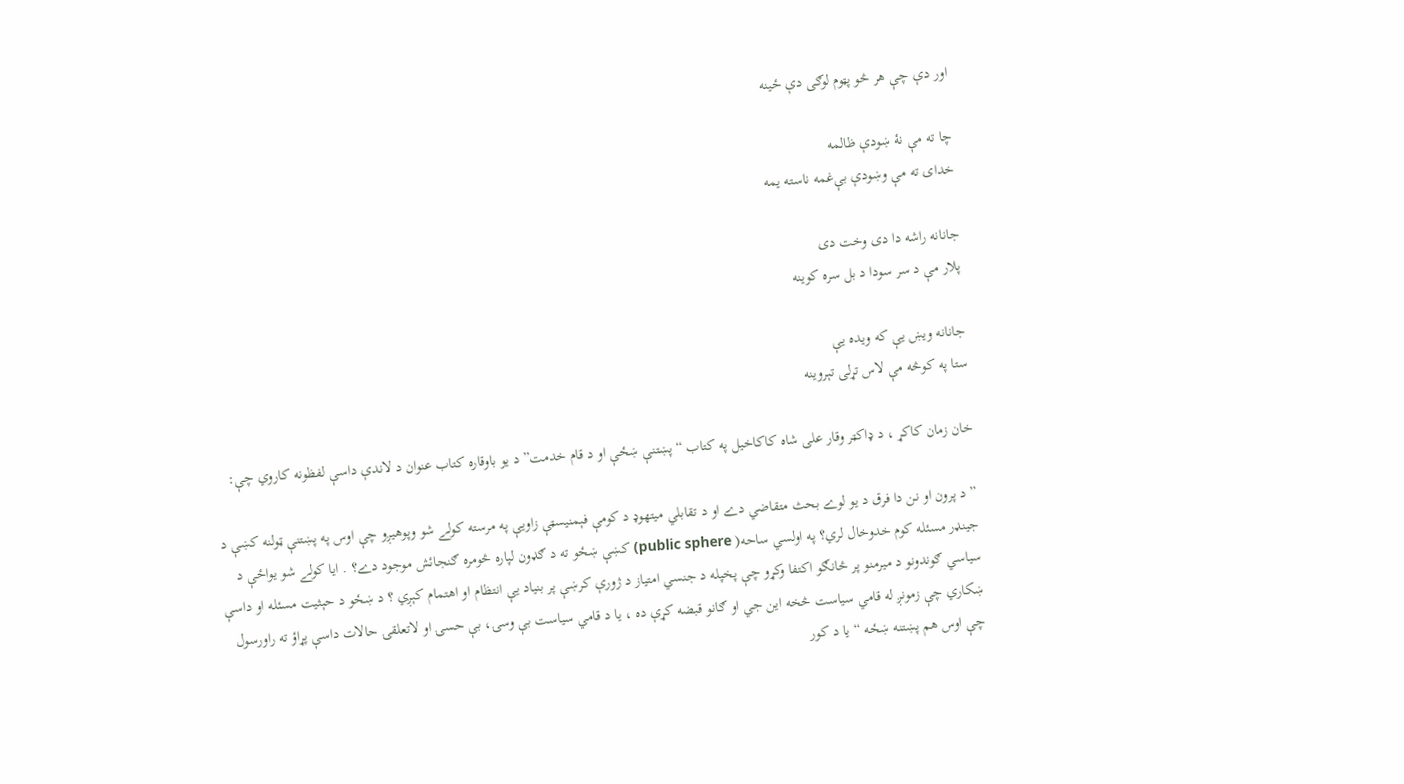اور دې چې هر څو پټوم لوګی دې ځینه

چا ته مې نۀ ښودې ظالمه
خدای ته مې وښودې بې‌غمه ناسته يمه

جانانه راشه دا دی وخت دی
پلار مې د سر سودا د بل سره کوينه

جانانه ويښ يې که ويده يې
ستا په کوڅه مې لاس تړلی تېروينه

خان زمان کاکړ ، د ډاکټر وقار علی شاه کاکاخيل په کتاب “پښتنې ښځې او د قام خدمت” د يو باوقاره کتاب عنوان د لاندې داسې لفظونه کاروي چې:

” د پرون او نن دا فرق د يو لوے بحث متقاضي دے او د تقابلي ميتهوډ د کومې فېمنيسټې زاويې په مرسته کولے شو وپوهيږو چې اوس په پښتنې ټولنه کښې د جينډر مسئله کوم خدوخال لري؟ په اولسي ساحه( public sphere) کښې ښځو ته د ګډون لپاره څومره ګنجائش موجود دے؟ . ايا کولے شو يواځې د سياسي ګوندونو د ميرمنو پر څانګو اکتفا وکړو چې پخپله د جنسي امتياز د ژورې کرښې پر بنياد يې انتظام او اهتمام کېږي ؟ د ښځو د حېثيت مسئله او داسې ښکاري چې زمونږ له قامي سياست څخه اين جي او ګانو قبضه کړې ده ، يا د قامي سياست بې وسۍ، بې حسۍ او لاتعلقۍ حالات داسې پړاؤ ته راورسول چې اوس هم پښتنه ښځه “يا د کور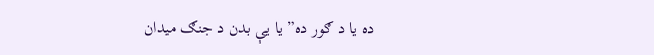ده يا د ګور ده” يا يې بدن د جنګ ميدان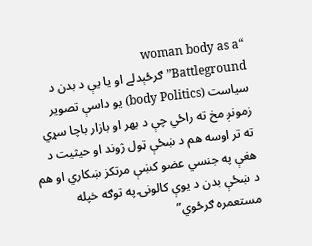“woman body as a Battleground”ګرځېدلے او يا يې د بدن د سياست (body Politics) يو داسې تصوير زمونږ مخ ته راځي چې د بهر او بازار باچا سړي ته تر اوسه هم د ښځې ټول ژوند او حيثيت د هغې په جنسي عضو کښې مرتکز ښکاري او هم د ښځې بدن د يوې کالونۍ په توګه خپله مستعمره ګرځوي”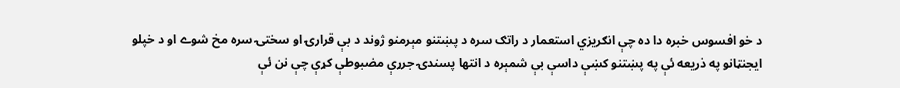د خو افسوس خبره دا ده چې انګريزي استعمار د راتګ سره د پښتنو مېرمنو ژوند د بې قرارۍ او سختۍ سره مخ شوے او د خپلو ايجنټانو په ذریعه ئې په پښتنو کښې داسې بې شمېره د انتها پسندۍ جرړې مضبوطې کړې چې نن ئې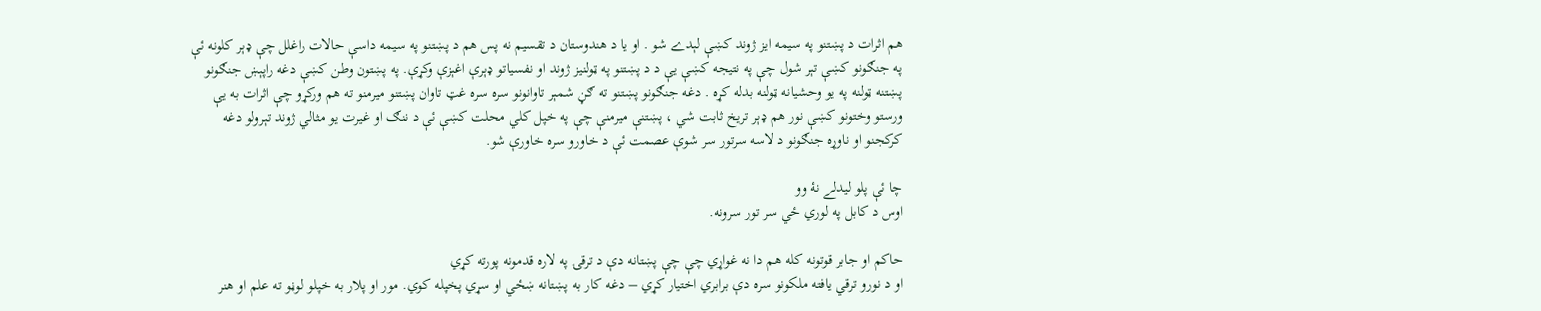هم اثرات د پښتنو په سيمه ايز ژوند کښې لېدے شو . او يا د هندوستان د‌ تقسيم نه پس هم د پښتنو په سيمه داسې حالات راغلل چې ډېر کلونه ئې په جنګونو کښې تېر شول چې په نتيجه کښې يې د د پښتنو په ټولنيز ژوند او نفسياتو ډېرې اغېزې وکړې. په پښتون وطن کښې دغه راپېښ جنګونو پښتنه ټولنه په يو وحشيانه ټولنه بدله کړه . دغه جنګونو پښتنو ته ګڼ شمېر تاوانونو سره سره غټ تاوان پښتنو ميرمنو ته هم ورکړو چې اثرات به يې ورستو وختونو کښې نور هم ډېر تريخ ثابت شي ، پښتنې ميرمنې چې په خپل کلي محلت کښې ئې د ننګ او غيرت يو مثالي ژوند تېرولو دغه کرکجنو او ناوړه جنګونو د لاسه سرتور سر شوې عصمت ئې د خاورو سره خاورې شو.

چا ئې پلو ليدلے نۀ وو
اوس د کابل په لوري ځي سر تور سرونه.

حاکم او جابر قوتونه کله هم دا نه غواړي چې چې پښتانه دې د ترقۍ په لاره قدمونه پورته کړي
او د نورو ترقي يافته ملکونو سره دې برابري اختيار کړي – دغه کار به پښتانه ښځي او سړي پخپله کوي. مور او پلار به خپلو لوڼو ته علم او هنر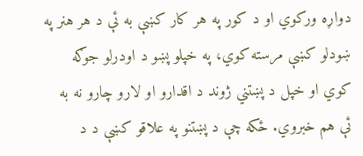دواړه ورکوي او د کور په هر کار کښې به ئې د هر هنر په ښودلو کښې مرسته کوي، په خپلو پښو د اودرلو جوګه کوي او خپل د پښتني ژوند د اقدارو او لارو چارو نه به ئې هم خبروي. ځکه چې د پښتنو په علاقو کښې د د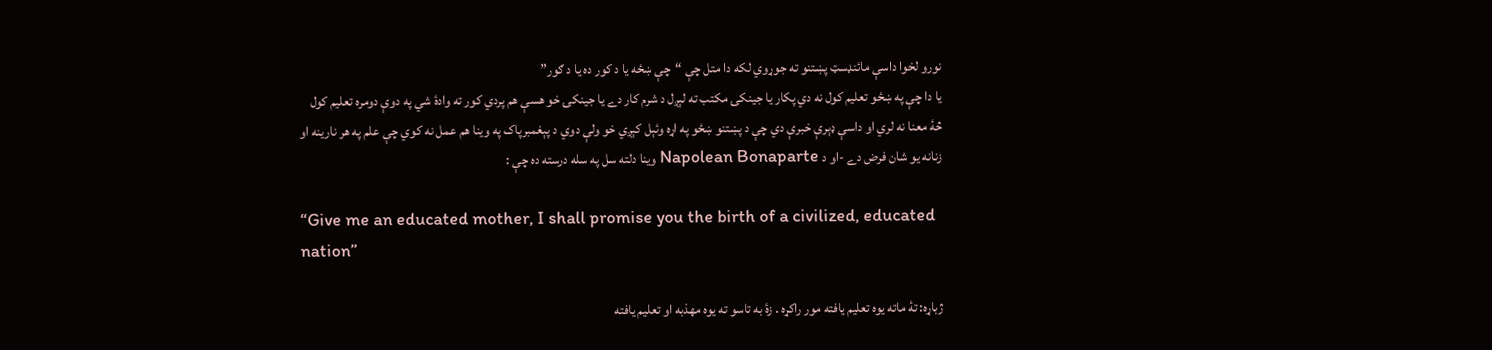نورو لخوا داسې مائنډسټ پښتنو ته جوړوي لکه دا متل چې “چې ښځه يا د کور ده يا د ګور”
يا دا چې په ښځو تعليم کول نه دي پکار يا جينکۍ مکتب ته لېږل د شرم کار دے يا جينکۍ خو هسې هم پردي کور ته وادۀ شي په دوې دومره تعليم کول څۀ معنا نه لري او داسې ډېرې خبرې دي چې د پښتنو ښځو په اړه وئېل کېږي خو ولې دوي د پېغمبرپاک په وينا هم عمل نه کوي چې علم په هر نارينه او زنانه يو شان فرض دے -او د Napolean Bonaparte وينا دلته سل په سله درسته ده چې :

“Give me an educated mother, I shall promise you the birth of a civilized, educated nation”

ژباړه: تۀ ماته يوه تعليم يافته مور راکړه . زۀ به تاسو ته يوه مهذبه او تعلیم يافته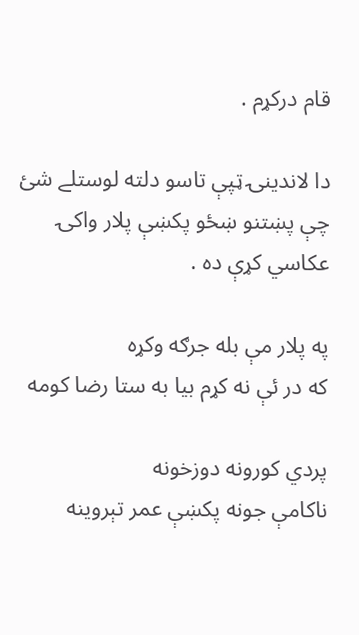قام درکړم .

دا لاندينۍ ټپې تاسو دلته لوستلے شئ چې پښتنو ښځو پکښې پلار واکۍ عکاسي کړې ده ‌.

په پلار مې بله جرګه وکړه
که در ئې نه کړم بیا به ستا رضا کومه

پردي کورونه دوزخونه
ناکامې جونه پکښې عمر تېروينه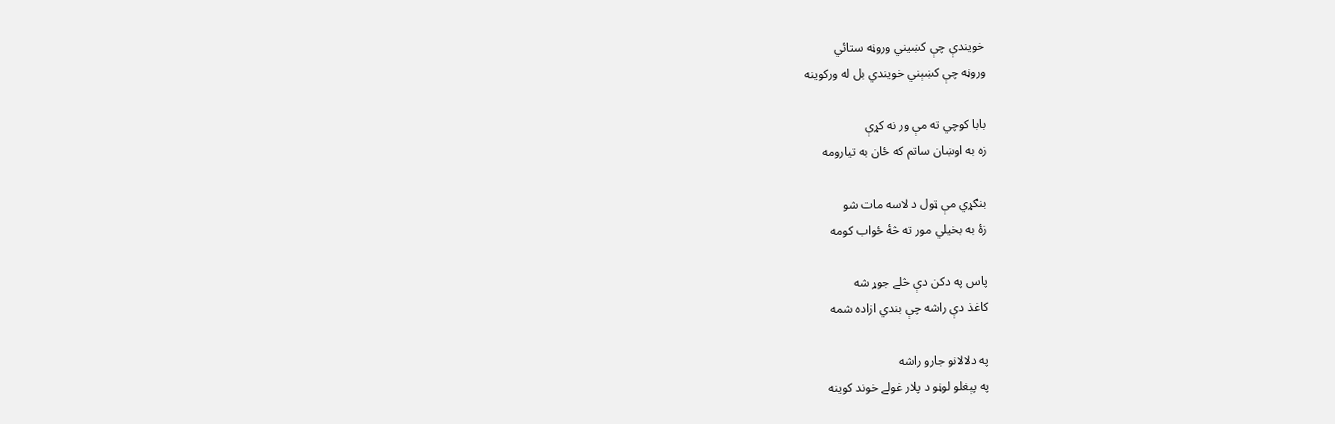خویندې چې کښيني وروڼه ستائي
وروڼه چې کښېني خويندي بل له ورکوينه

بابا کوچي ته مې ور نه کړې
زه به اوښان ساتم که ځان به تيارومه

بنګړي مې ټول د لاسه مات شو
زۀ به بخيلي مور ته څۀ ځواب کومه

پاس په دکن دې څلے جوړ شه
کاغذ دې راشه چې بندي ازاده شمه

په دلالانو جارو راشه
په پېغلو لوڼو د پلار غولے خوند کوينه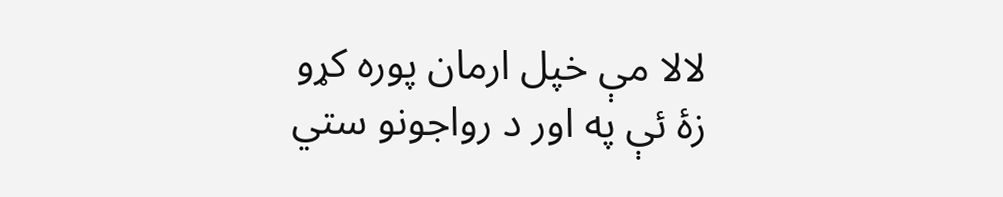لالا مې خپل ارمان پوره کړو
زۀ ئې په اور د رواجونو ستي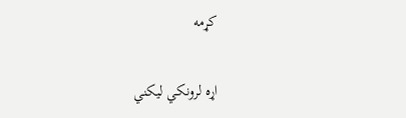کړمه

اړه لرونکي ليکني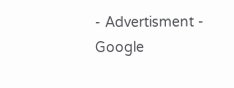- Advertisment -
Google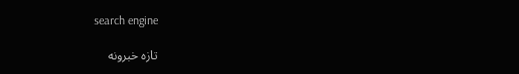search engine

تازه خبرونه